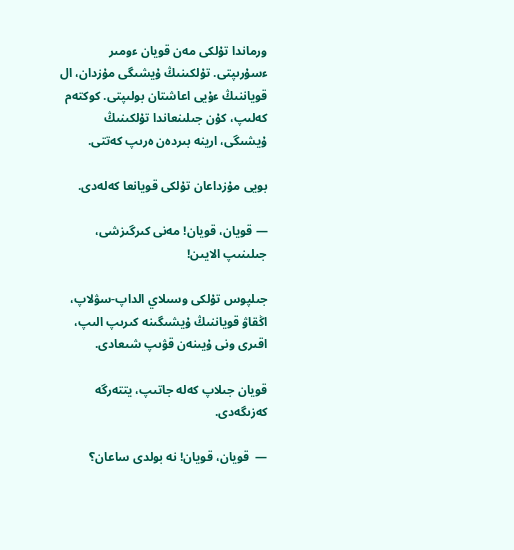ورماندا تۇلكى مەن قويان ءومىر ءسۇرىپتى. تۇلكىنىڭ ۇيشىگى مۇزدان، ال قوياننىڭ ءۇيى اعاشتان بولىپتى. كوكتەم كەلىپ، كۇن جىلىنعاندا تۇلكىنىڭ ۇيشىگى، ارينە بىردەن ەرىپ كەتتى.

بويى مۇزداعان تۇلكى قويانعا كەلەدى.

— قويان، قويان! مەنى كىرگىزشى، جىلىنىپ الايىن!

جىلپوس تۇلكى وسىلاي الداپ-سۋلاپ، اڭقاۋ قوياننىڭ ۇيشىگىنە كىرىپ الىپ، اقىرى ونى ۇيىنەن قۋىپ شىعادى.

قويان جىلاپ كەلە جاتىپ، يتتەرگە كەزىگەدى.

—  قويان، قويان! نە بولدى ساعان؟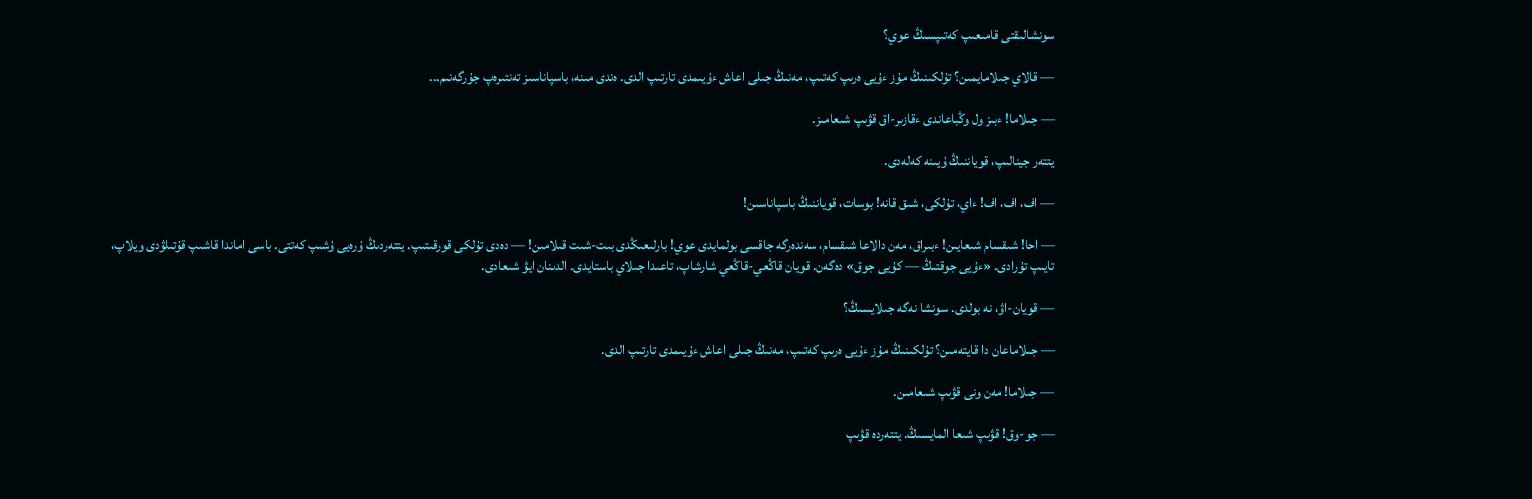سونشالىقتى قامىعىپ كەتىپسىڭ عوي؟

— قالاي جىلامايمىن؟ تۇلكىنىڭ مۇز ءۇيى ەرىپ كەتىپ، مەنىڭ جىلى اعاش ءۇيىمدى تارتىپ الدى. ەندى مىنە، باسپاناسىز تەنتىرەپ جۇرگەنىم...

— جىلاما! ءبىز ول وڭباعاندى ءقازىر-اق قۋىپ شىعامىز.

يتتەر جينالىپ، قوياننىڭ ۇيىنە كەلەدى.

— اف، اف، اف! ءاي، تۇلكى، شىق قانە! بوسات، قوياننىڭ باسپاناسىن!

— احا! شىقسام شىعايىن! ءبىراق، مەن دالاعا شىقسام، سەندەرگە جاقسى بولمايدى عوي! بارلىعىڭدى بىت-شىت قىلامىن! — دەدى تۇلكى قورقىتىپ. يتتەردىڭ ۇرەيى ۇشىپ كەتتى. باسى اماندا قاشىپ قۇتىلۋدى ويلاپ، تايىپ تۇرادى. «ءۇيى جوقتىڭ — كۇيى جوق» دەگەن. قويان قاڭعي-قاڭعي شارشاپ، تاعىدا جىلاي باستايدى. الدىنان ايۋ شىعادى.

— قويان-اۋ، نە بولدى. سونشا نەگە جىلايسىڭ؟

— جىلاماعان دا قايتەمىن؟ تۇلكىنىڭ مۇز ءۇيى ەرىپ كەتىپ، مەنىڭ جىلى اعاش ءۇيىمدى تارتىپ الدى.

— جىلاما! مەن ونى قۋىپ شىعامىن.

— جو-وق! قۋىپ شىعا المايسىڭ. يتتەردە قۋىپ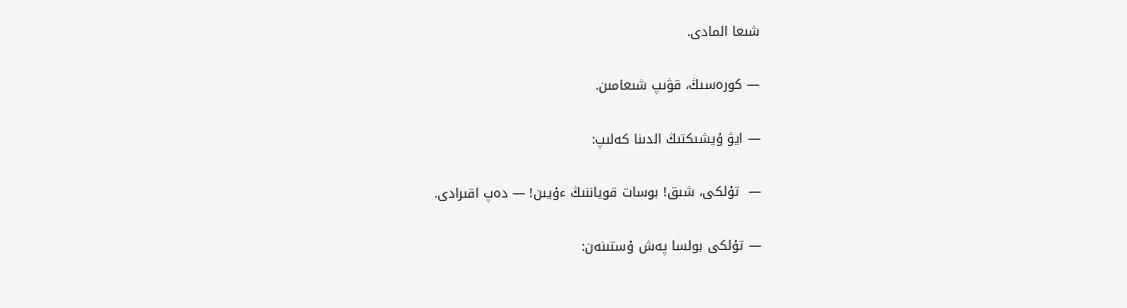شىعا المادى.

— كورەسىڭ، قۋىپ شىعامىن.

— ايۋ ۇيشىكتىڭ الدىنا كەلىپ:

—  تۇلكى، شىق! بوسات قوياننىڭ ءۇيىن! — دەپ اقىرادى.

— تۇلكى بولسا پەش ۇستىنەن: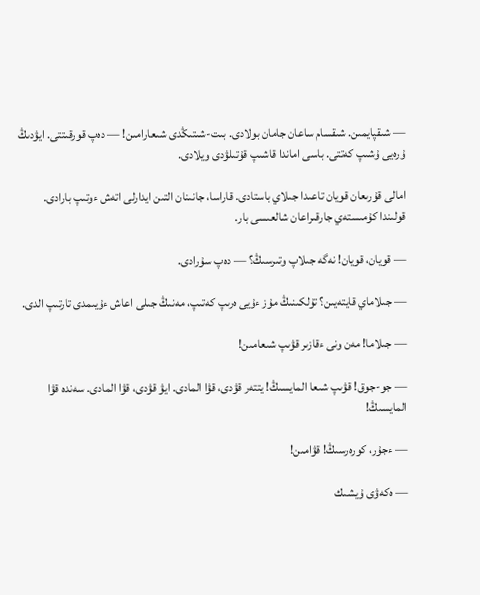— شىقپايمىن. شىقسام ساعان جامان بولادى. بىت-شىتىڭدى شىعارامىن! — دەپ قورقىتتى. ايۋدىڭ ۇرەيى ۇشىپ كەتتى. باسى اماندا قاشىپ قۇتىلۋدى ويلادى.

امالى قۇرىعان قويان تاعىدا جىلاي باستادى. قاراسا، جانىنان التىن ايدارلى اتەش ءوتىپ بارادى. قولىندا كۇمىستەي جارقىراعان شالعىسى بار.

— قويان، قويان! نەگە جىلاپ وتىرسىڭ؟ — دەپ سۇرادى.

— جىلاماي قايتەيىن؟ تۇلكىنىڭ مۇز ءۇيى ەرىپ كەتىپ، مەنىڭ جىلى اعاش ءۇيىمدى تارتىپ الدى.

— جىلاما! مەن ونى ءقازىر قۋىپ شىعامىن!

— جو-جوق! قۋىپ شىعا المايسىڭ! يتتەر قۋدى، قۋا المادى. ايۋ قۋدى، قۋا المادى. سەندە قۋا المايسىڭ!

— ءجۇر، كورەرسىڭ! قۋامىن!

— ەكەۋى ۇيشىك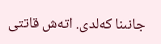جانىنا كەلدى. اتەش قاتتى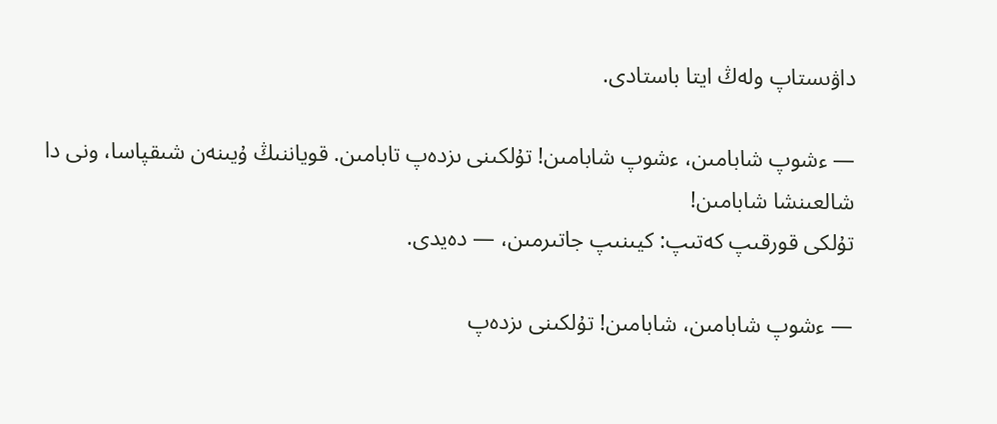داۋىستاپ ولەڭ ايتا باستادى.

— ءشوپ شابامىن، ءشوپ شابامىن! تۇلكىنى ىزدەپ تابامىن. قوياننىڭ ۇيىنەن شىقپاسا، ونى دا شالعىنشا شابامىن!
تۇلكى قورقىپ كەتىپ: كيىنىپ جاتىرمىن، — دەيدى.

— ءشوپ شابامىن، شابامىن! تۇلكىنى ىزدەپ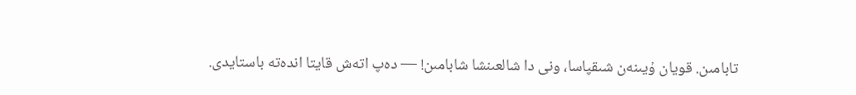تابامىن. قويان ۇيىنەن شىقپاسا، ونى دا شالعىنشا شابامىن! — دەپ اتەش قايتا اندەتە باستايدى.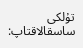تۇلكى ساسقالاقتاپ: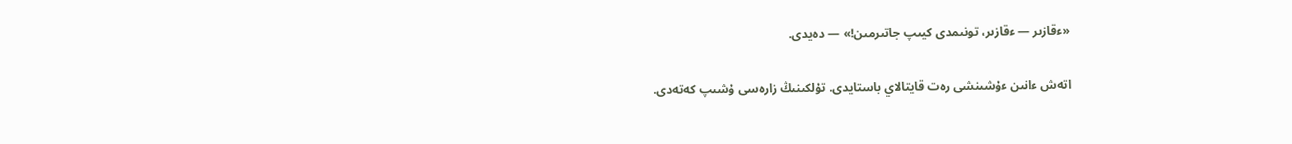«ءقازىر — ءقازىر، تونىمدى كيىپ جاتىرمىن!» — دەيدى.

اتەش ءانىن ءۇشىنشى رەت قايتالاي باستايدى. تۇلكىنىڭ زارەسى ۇشىپ كەتەدى.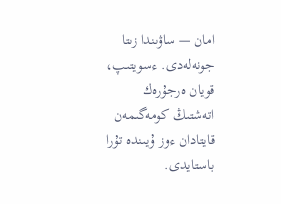امان — ساۋىندا زىتا جونەلەدى. ءسويتىپ، قويان ەرجۇرەك اتەشتىڭ كومەگىمەن قايتادان ءوز ۇيىندە تۇرا باستايدى.